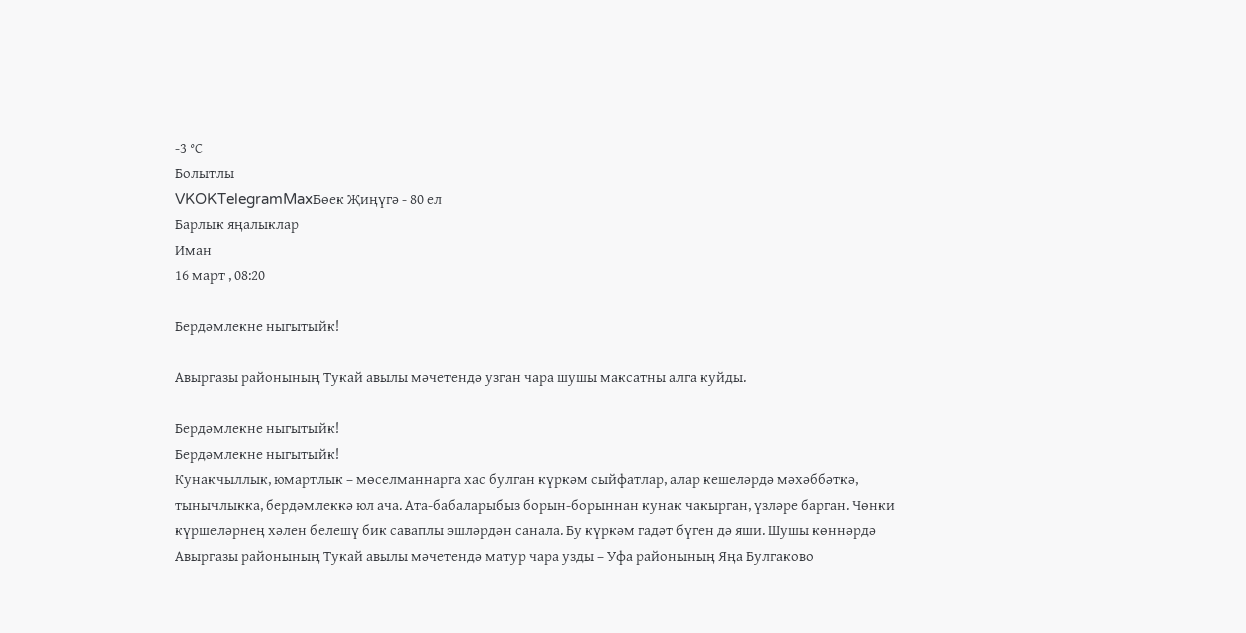-3 °С
Болытлы
VKOKTelegramMaxБөек Җиңүгә - 80 ел
Барлык яңалыклар
Иман
16 март , 08:20

Бердәмлекне ныгытыйк!

Авыргазы районының Тукай авылы мәчетендә узган чара шушы максатны алга куйды.

Бердәмлекне ныгытыйк!
Бердәмлекне ныгытыйк!
Кунакчыллык, юмартлык – мөселманнарга хас булган күркәм сыйфатлар, алар кешеләрдә мәхәббәткә, тынычлыкка, бердәмлеккә юл ача. Ата-бабаларыбыз борын-борыннан кунак чакырган, үзләре барган. Чөнки күршеләрнең хәлен белешү бик саваплы эшләрдән санала. Бу күркәм гадәт бүген дә яши. Шушы көннәрдә Авыргазы районының Тукай авылы мәчетендә матур чара узды – Уфа районының Яңа Булгаково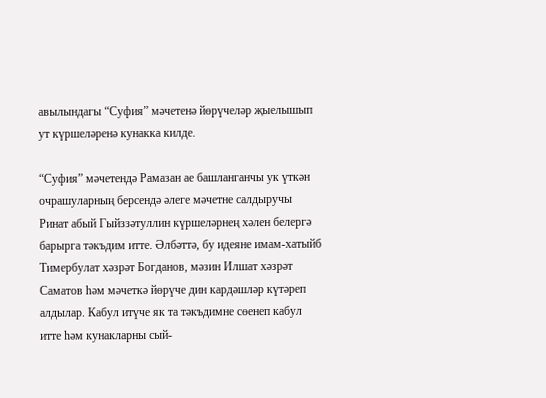авылындагы “Суфия” мәчетенә йөрүчеләр җыелышып ут күршеләренә кунакка килде.

“Суфия” мәчетендә Рамазан ае башланганчы ук үткән очрашуларның берсендә әлеге мәчетне салдыручы Ринат абый Гыйззәтуллин күршеләрнең хәлен белергә барырга тәкъдим итте. Әлбәттә, бу идеяне имам-хатыйб Тимербулат хәзрәт Богданов, мәзин Илшат хәзрәт Саматов һәм мәчеткә йөрүче дин кардәшләр күтәреп алдылар. Кабул итүче як та тәкъдимне сөенеп кабул итте һәм кунакларны сый-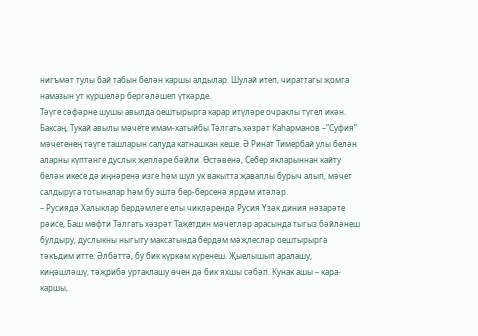нигъмәт тулы бай табын белән каршы алдылар. Шулай итеп, чираттагы җомга намазын ут күршеләр бергәләшеп үткәрде.
Тәүге сәфәрне шушы авылда оештырырга карар итүләре очраклы түгел икән. Баксаң, Тукай авылы мәчете имам-хатыйбы Тәлгать хәзрәт Каһарманов –“Суфия” мәчетенең тәүге ташларын салуда катнашкан кеше. Ә Ринат Тимербай улы белән аларны күптәнге дуслык җепләре бәйли. Өстәвенә, Себер якларыннан кайту белән икесе дә иңнәренә изге һәм шул ук вакытта җаваплы бурыч алып, мәчет салдыруга тотыналар һәм бу эштә бер-берсенә ярдәм итәләр.
– Русиядә Халыклар бердәмлеге елы чикләрендә Русия Үзәк диния нәзарәте рәисе, Баш мөфти Тәлгать хәзрәт Таҗетдин мәчетләр арасында тыгыз бәйләнеш булдыру, дуслыкны ныгыту максатында бердәм мәҗлесләр оештырырга тәкъдим итте. Әлбәттә, бу бик күркәм күренеш. Җыелышып аралашу, киңәшләшү, тәҗрибә уртаклашу өчен дә бик яхшы сәбәп. Кунак ашы – кара-каршы,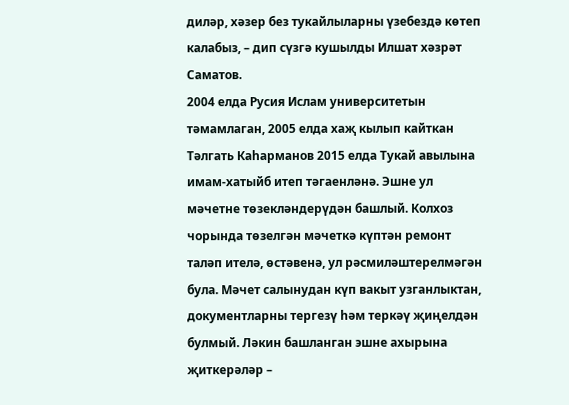диләр, хәзер без тукайлыларны үзебездә көтеп калабыз, – дип сүзгә кушылды Илшат хәзрәт Саматов.
2004 елда Русия Ислам университетын тәмамлаган, 2005 елда хаҗ кылып кайткан Тәлгать Каһарманов 2015 елда Тукай авылына имам-хатыйб итеп тәгаенләнә. Эшне ул мәчетне төзекләндерүдән башлый. Колхоз чорында төзелгән мәчеткә күптән ремонт таләп ителә, өстәвенә, ул рәсмиләштерелмәгән була. Мәчет салынудан күп вакыт узганлыктан, документларны тергезү һәм теркәү җиңелдән булмый. Ләкин башланган эшне ахырына җиткерәләр –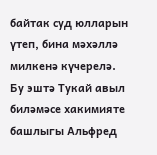байтак суд юлларын үтеп, бина мәхәллә милкенә күчерелә. Бу эштә Тукай авыл биләмәсе хакимияте башлыгы Альфред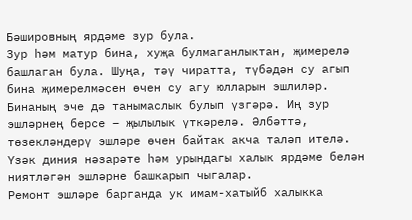Бәшировның ярдәме зур була.
Зур һәм матур бина, хуҗа булмаганлыктан, җимерелә башлаган була. Шуңа, тәү чиратта, түбәдән су агып бина җимерелмәсен өчен су агу юлларын эшлиләр. Бинаның эче дә танымаслык булып үзгәрә. Иң зур эшләрнең берсе – җылылык үткәрелә. Әлбәттә, төзекләндерү эшләре өчен байтак акча таләп ителә. Үзәк диния нәзарәте һәм урындагы халык ярдәме белән ниятләгән эшләрне башкарып чыгалар.
Ремонт эшләре барганда ук имам-хатыйб халыкка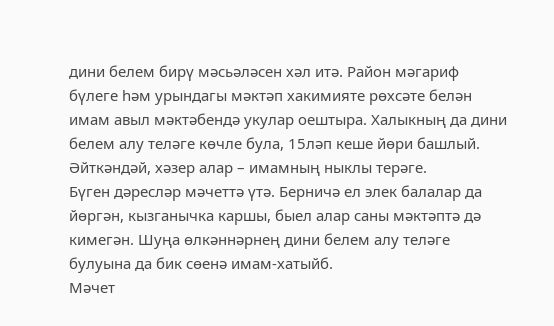дини белем бирү мәсьәләсен хәл итә. Район мәгариф бүлеге һәм урындагы мәктәп хакимияте рөхсәте белән имам авыл мәктәбендә укулар оештыра. Халыкның да дини белем алу теләге көчле була, 15ләп кеше йөри башлый. Әйткәндәй, хәзер алар – имамның ныклы терәге.
Бүген дәресләр мәчеттә үтә. Берничә ел элек балалар да йөргән, кызганычка каршы, быел алар саны мәктәптә дә кимегән. Шуңа өлкәннәрнең дини белем алу теләге булуына да бик сөенә имам-хатыйб.
Мәчет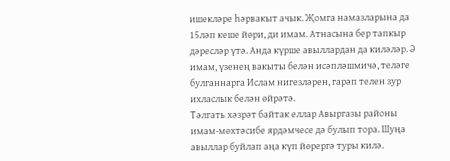ишекләре һәрвакыт ачык. Җомга намазларына да 15ләп кеше йөри, ди имам. Атнасына бер тапкыр дәресләр үтә. Анда күрше авыллардан да киләләр. Ә имам, үзенең вакыты белән исәпләшмичә, теләге булганнарга Ислам нигезләрен, гарәп телен зур ихласлык белән өйрәтә.
Тәлгать хәзрәт байтак еллар Авыргазы районы имам-мөхтәсибе ярдәмчесе дә булып тора. Шуңа авыллар буйлап аңа күп йөрергә туры килә.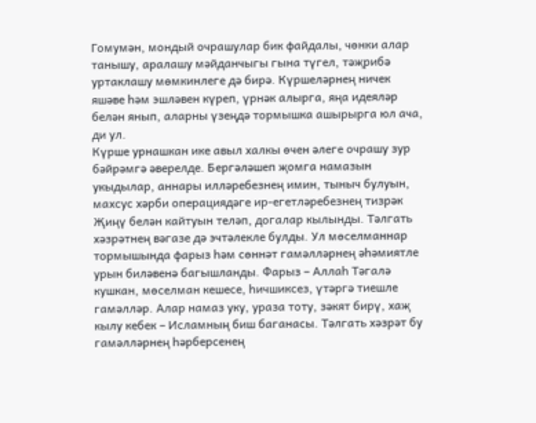Гомумән, мондый очрашулар бик файдалы, чөнки алар танышу, аралашу мәйданчыгы гына түгел, тәҗрибә уртаклашу мөмкинлеге дә бирә. Күршеләрнең ничек яшәве һәм эшләвен күреп, үрнәк алырга, яңа идеяләр белән янып, аларны үзеңдә тормышка ашырырга юл ача, ди ул.
Күрше урнашкан ике авыл халкы өчен әлеге очрашу зур бәйрәмгә әверелде. Бергәләшеп җомга намазын укыдылар, аннары илләребезнең имин, тыныч булуын, махсус хәрби операциядәге ир-егетләребезнең тизрәк Җиңү белән кайтуын теләп, догалар кылынды. Тәлгать хәзрәтнең вәгазе дә эчтәлекле булды. Ул мөселманнар тормышында фарыз һәм сөннәт гамәлләрнең әһәмиятле урын биләвенә багышланды. Фарыз – Аллаһ Тәгалә кушкан, мөселман кешесе, һичшиксез, үтәргә тиешле гамәлләр. Алар намаз уку, ураза тоту, зәкят бирү, хаҗ кылу кебек – Исламның биш баганасы. Тәлгать хәзрәт бу гамәлләрнең һәрберсенең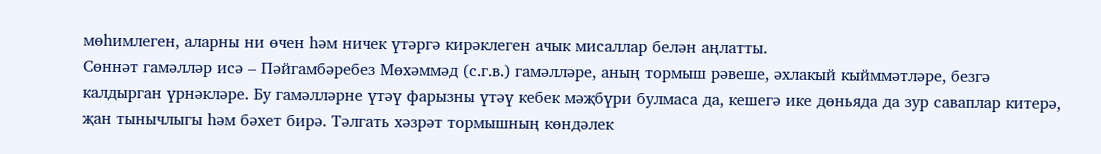мөһимлеген, аларны ни өчен һәм ничек үтәргә кирәклеген ачык мисаллар белән аңлатты.
Сөннәт гамәлләр исә – Пәйгамбәребез Мөхәммәд (с.г.в.) гамәлләре, аның тормыш рәвеше, әхлакый кыйммәтләре, безгә калдырган үрнәкләре. Бу гамәлләрне үтәү фарызны үтәү кебек мәҗбүри булмаса да, кешегә ике дөньяда да зур саваплар китерә, җан тынычлыгы һәм бәхет бирә. Тәлгать хәзрәт тормышның көндәлек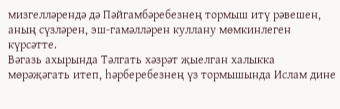мизгелләрендә дә Пәйгамбәребезнең тормыш итү рәвешен, аның сүзләрен, эш-гамәлләрен куллану мөмкинлеген күрсәтте.
Вәгазь ахырында Тәлгать хәзрәт җыелган халыкка мөрәҗәгать итеп, һәрберебезнең үз тормышында Ислам дине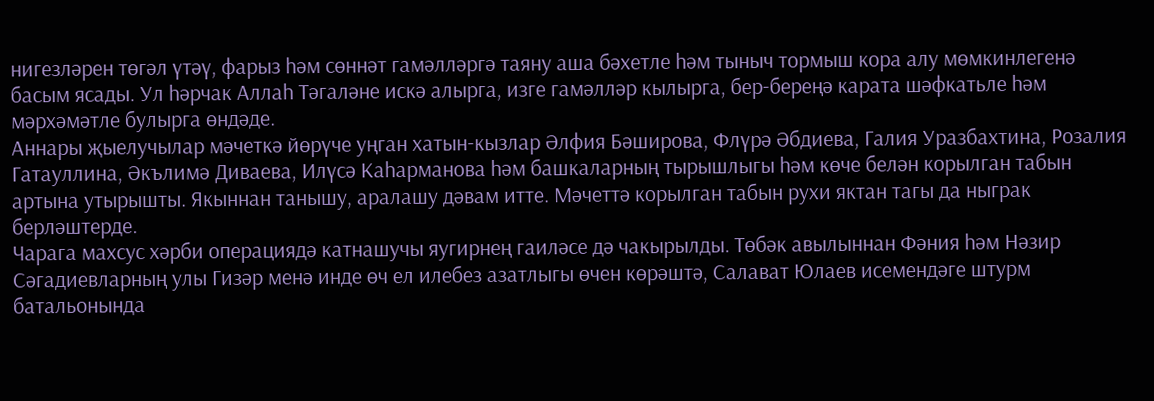нигезләрен төгәл үтәү, фарыз һәм сөннәт гамәлләргә таяну аша бәхетле һәм тыныч тормыш кора алу мөмкинлегенә басым ясады. Ул һәрчак Аллаһ Тәгаләне искә алырга, изге гамәлләр кылырга, бер-береңә карата шәфкатьле һәм мәрхәмәтле булырга өндәде.
Аннары җыелучылар мәчеткә йөрүче уңган хатын-кызлар Әлфия Бәширова, Флүрә Әбдиева, Галия Уразбахтина, Розалия Гатауллина, Әкълимә Диваева, Илүсә Каһарманова һәм башкаларның тырышлыгы һәм көче белән корылган табын артына утырышты. Якыннан танышу, аралашу дәвам итте. Мәчеттә корылган табын рухи яктан тагы да ныграк берләштерде.
Чарага махсус хәрби операциядә катнашучы яугирнең гаиләсе дә чакырылды. Төбәк авылыннан Фәния һәм Нәзир Сәгадиевларның улы Гизәр менә инде өч ел илебез азатлыгы өчен көрәштә, Салават Юлаев исемендәге штурм батальонында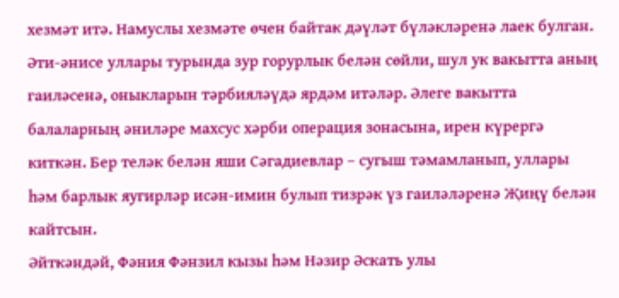хезмәт итә. Намуслы хезмәте өчен байтак дәүләт бүләкләренә лаек булган. Әти-әнисе уллары турында зур горурлык белән сөйли, шул ук вакытта аның гаиләсенә, оныкларын тәрбияләүдә ярдәм итәләр. Әлеге вакытта балаларның әниләре махсус хәрби операция зонасына, ирен күрергә киткән. Бер теләк белән яши Сәгадиевлар – сугыш тәмамланып, уллары һәм барлык яугирләр исән-имин булып тизрәк үз гаиләләренә Җиңү белән кайтсын.
Әйткәндәй, Фәния Фәнзил кызы һәм Нәзир Әскать улы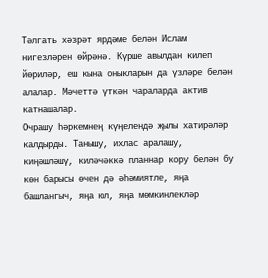Тәлгать хәзрәт ярдәме белән Ислам нигезләрен өйрәнә. Күрше авылдан килеп йөриләр, еш кына оныкларын да үзләре белән алалар. Мәчеттә үткән чараларда актив катнашалар.
Очрашу һәркемнең күңелендә җылы хатирәләр калдырды. Танышу, ихлас аралашу, киңәшләшү, киләчәккә планнар кору белән бу көн барысы өчен дә әһәмиятле, яңа башлангыч, яңа юл, яңа мөмкинлекләр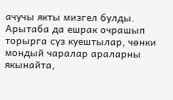ачучы якты мизгел булды. Арытаба да ешрак очрашып торырга сүз куештылар, чөнки мондый чаралар араларны якынайта,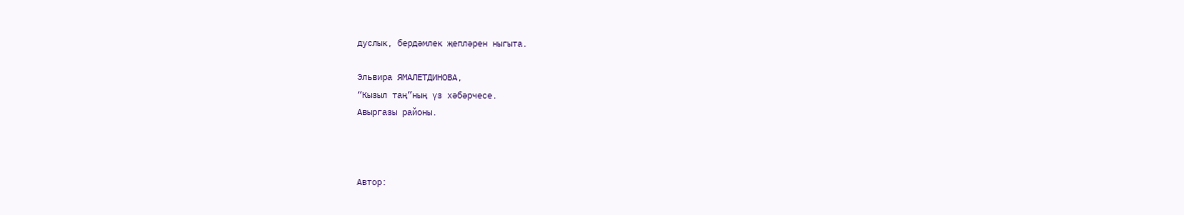дуслык, бердәмлек җепләрен ныгыта.

Эльвира ЯМАЛЕТДИНОВА,
“Кызыл таң”ның үз хәбәрчесе.
Авыргазы районы.



Автор: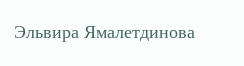Эльвира Ямалетдинова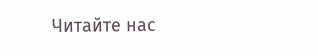Читайте нас